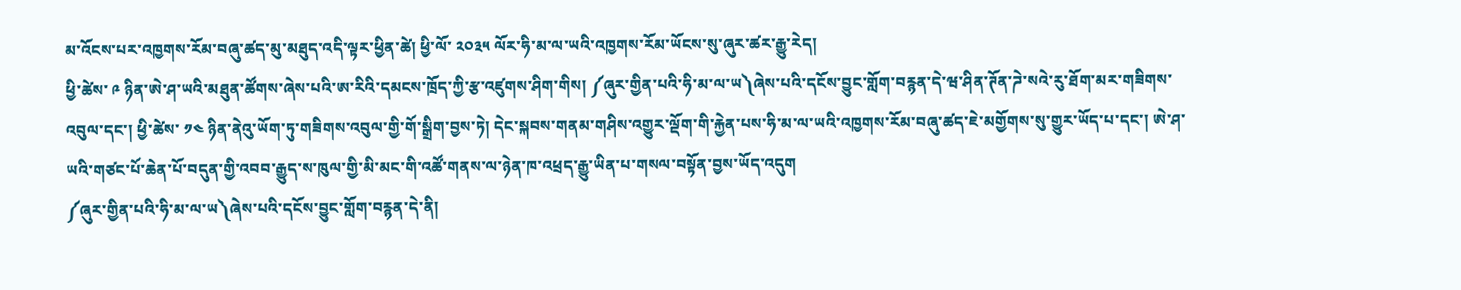མ་འོངས་པར་འཁྱགས་རོམ་བཞུ་ཚད་མུ་མཐུད་འདི་ལྟར་ཕྱིན་ཚེ། ཕྱི་ལོ་ ༢༠༣༥ ལོར་ཧི་མ་ལ་ཡའི་འཁྱགས་རོམ་ཡོངས་སུ་ཞུར་ཚར་རྒྱུ་རེད།
ཕྱི་ཚེས་ ༩ ཉིན་ཨེ་ཤ་ཡའི་མཐུན་ཚོགས་ཞེས་པའི་ཨ་རིའི་དམངས་ཁྲོད་ཀྱི་རྩ་འཛུགས་ཤིག་གིས། ༼ཞུར་གྱིན་པའི་ཧི་མ་ལ་ཡ༽ཞེས་པའི་དངོས་བྱུང་གློག་བརྙན་དེ་ཝ་ཤིན་ཊོན་ཌེ་སའེ་རུ་ཐོག་མར་གཟིགས་འབུལ་དང་། ཕྱི་ཚེས་ ༡༤ ཉིན་ནེའུ་ཡོག་ཏུ་གཟིགས་འབུལ་གྱི་གོ་སྒྲིག་བྱས་ཏེ། དེང་སྐབས་གནམ་གཤིས་འགྱུར་ལྡོག་གི་རྐྱེན་པས་ཧི་མ་ལ་ཡའི་འཁྱགས་རོམ་བཞུ་ཚད་ཇེ་མགྱོགས་སུ་གྱུར་ཡོད་པ་དང་། ཨེ་ཤ་ཡའི་གཙང་པོ་ཆེན་པོ་བདུན་གྱི་འབབ་རྒྱུད་ས་ཁུལ་གྱི་མི་མང་གི་འཚོ་གནས་ལ་ཉེན་ཁ་འཕྲད་རྒྱུ་ཡིན་པ་གསལ་བསྟོན་བྱས་ཡོད་འདུག
༼ཞུར་གྱིན་པའི་ཧི་མ་ལ་ཡ༽ཞེས་པའི་དངོས་བྱུང་གློག་བརྙན་དེ་ནི།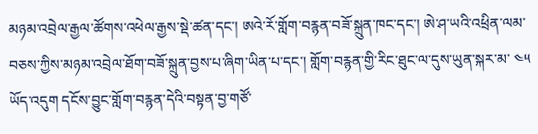མཉམ་འབྲེལ་རྒྱལ་ཚོགས་འཕེལ་རྒྱས་སྡེ་ཚན་དང་། ཨའེ་རོ་གློག་བརྙན་བཟོ་སྐྲུན་ཁང་དང་། ཨེ་ཤ་ཡའི་འཕྲིན་ལམ་བཅས་ཀྱིས་མཉམ་འབྲེལ་ཐོག་བཟོ་སྐྲུན་བྱས་པ་ཞིག་ཡིན་པ་དང་། གློག་བརྙན་གྱི་རིང་ཐུང་ལ་དུས་ཡུན་སྐར་མ་ ༤༥ ཡོད་འདུག དངོས་བྱུང་གློག་བརྙན་དེའི་བསྟན་བྱ་གཙོ་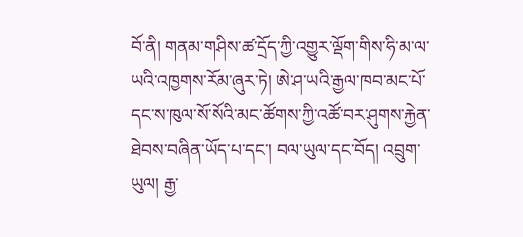བོ་ནི། གནམ་གཤིས་ཚ་དྲོད་ཀྱི་འགྱུར་ལྡོག་གིས་ཧི་མ་ལ་ཡའི་འཁྱགས་རོམ་ཞུར་ཏེ། ཨེ་ཤ་ཡའི་རྒྱལ་ཁབ་མང་པོ་དང་ས་ཁུལ་སོ་སོའི་མང་ཚོགས་ཀྱི་འཚོ་བར་ཤུགས་རྐྱེན་ཐེབས་བཞིན་ཡོད་པ་དང་། བལ་ཡུལ་དང་བོད། འབྲུག་ཡུལ། རྒྱ་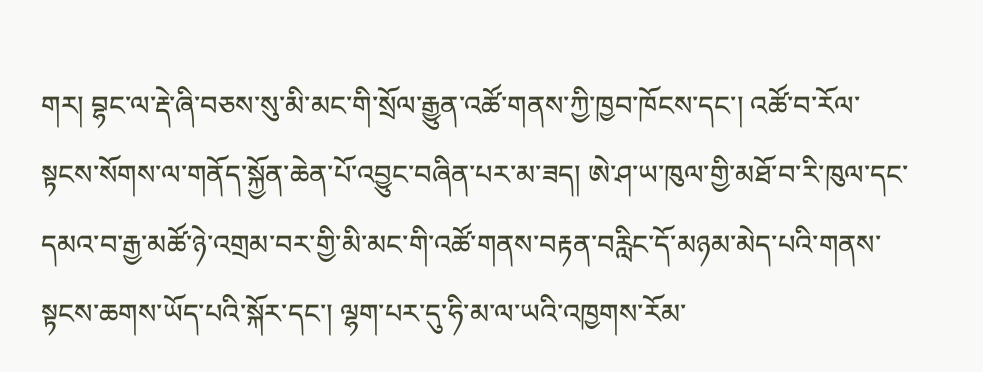གར། བྷང་ལ་རྡེ་ཞི་བཅས་སུ་མི་མང་གི་སྲོལ་རྒྱུན་འཚོ་གནས་ཀྱི་ཁྱབ་ཁོངས་དང་། འཚོ་བ་རོལ་སྟངས་སོགས་ལ་གནོད་སྐྱོན་ཆེན་པོ་འབྱུང་བཞིན་པར་མ་ཟད། ཨེ་ཤ་ཡ་ཁུལ་གྱི་མཐོ་བ་རི་ཁུལ་དང་དམའ་བ་རྒྱ་མཚོ་ཉེ་འགྲམ་བར་གྱི་མི་མང་གི་འཚོ་གནས་བརྟན་བརླིང་དོ་མཉམ་མེད་པའི་གནས་སྟངས་ཆགས་ཡོད་པའི་སྐོར་དང་། ལྷག་པར་དུ་ཧི་མ་ལ་ཡའི་འཁྱགས་རོམ་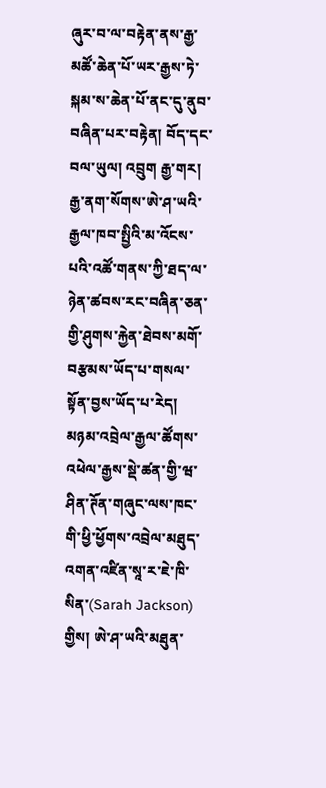ཞུར་བ་ལ་བརྟེན་ནས་རྒྱ་མཚོ་ཆེན་པོ་ཡར་རྒྱས་ཏེ་སྐམ་ས་ཆེན་པོ་ནང་དུ་ནུབ་བཞིན་པར་བརྟེན། བོད་དང་བལ་ཡུལ། འབྲུག རྒྱ་གར། རྒྱ་ནག་སོགས་ཨེ་ཤ་ཡའི་རྒྱལ་ཁབ་སྤྱིའི་མ་འོངས་པའི་འཚོ་གནས་ཀྱི་ཐད་ལ་ཉེན་ཚབས་རང་བཞིན་ཅན་གྱི་ཤུགས་རྐྱེན་ཐེབས་མགོ་བརྩམས་ཡོད་པ་གསལ་སྟོན་བྱས་ཡོད་པ་རེད།
མཉམ་འབྲེལ་རྒྱལ་ཚོགས་འཕེལ་རྒྱས་སྡེ་ཚན་གྱི་ཝ་ཤིན་ཊོན་གཞུང་ལས་ཁང་གི་ཕྱི་ཕྱོགས་འབྲེལ་མཐུད་འགན་འཛིན་སཱ་ར་ཇེ་ཁི་སིན་(Sarah Jackson) གྱིས། ཨེ་ཤ་ཡའི་མཐུན་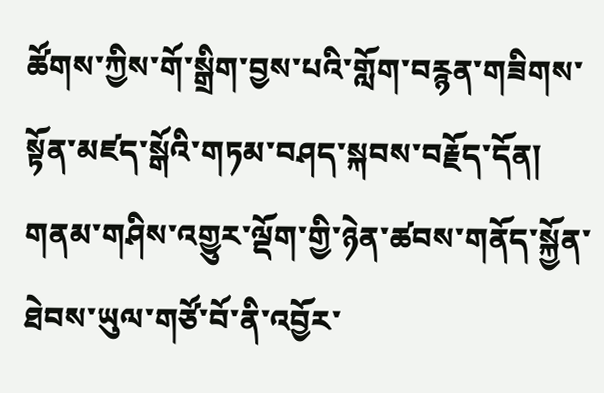ཚོགས་ཀྱིས་གོ་སྒྲིག་བྱས་པའི་གློག་བརྙན་གཟིགས་སྟོན་མཛད་སྒོའི་གཏམ་བཤད་སྐབས་བརྗོད་དོན། གནམ་གཤིས་འགྱུར་ལྡོག་གྱི་ཉེན་ཚབས་གནོད་སྐྱོན་ཐེབས་ཡུལ་གཙོ་བོ་ནི་འབྱོར་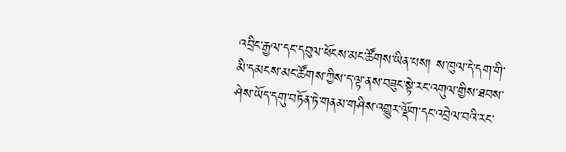འབྲིང་རྒྱལ་དང་དབུལ་ཕོངས་མང་ཚོགས་ཡིན་པས། ས་ཁུལ་དེ་དག་གི་མི་དམངས་མང་ཚོགས་ཀྱིས་ད་ལྟ་ནས་བཟུང་སྟེ་རང་འགུལ་གྱིས་ཐབས་ཤེས་ཡོད་དགུ་བཏོན་ཏེ་གནམ་གཤིས་འགྱུར་ལྡོག་དང་འབྲེལ་བའི་རང་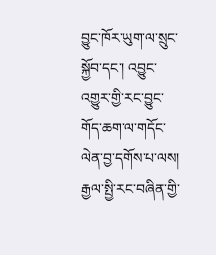བྱུང་ཁོར་ཡུག་ལ་སྲུང་སྐྱོབ་དང་། འབྱུང་འགྱུར་གྱི་རང་བྱུང་གོད་ཆག་ལ་གདོང་ལེན་བྱ་དགོས་པ་ལས། རྒྱལ་སྤྱི་རང་བཞིན་གྱི་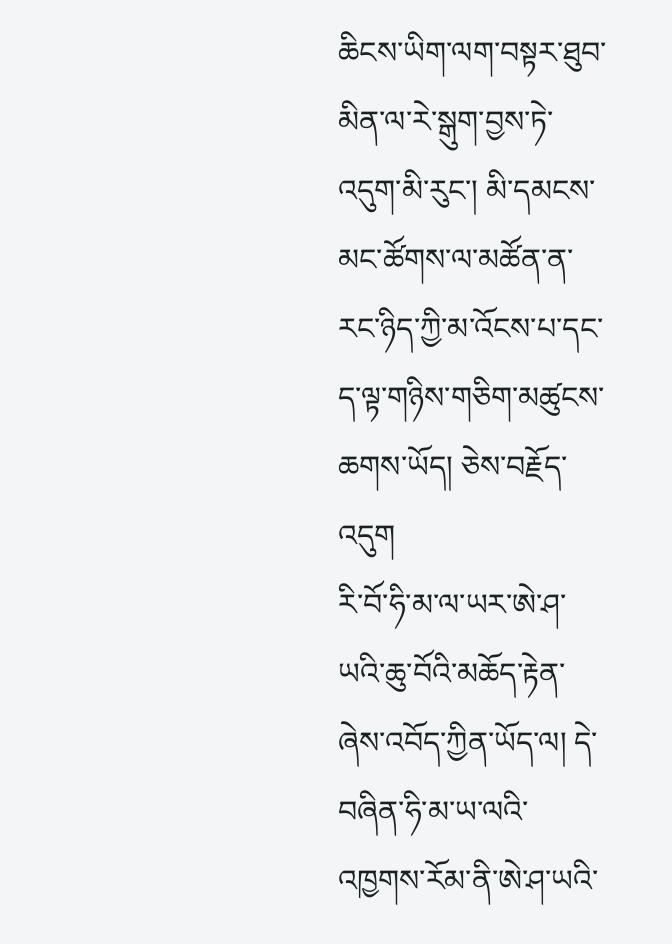ཆིངས་ཡིག་ལག་བསྟར་ཐུབ་མིན་ལ་རེ་སྒུག་བྱས་ཏེ་འདུག་མི་རུང་། མི་དམངས་མང་ཚོགས་ལ་མཚོན་ན་རང་ཉིད་ཀྱི་མ་འོངས་པ་དང་ད་ལྟ་གཉིས་གཅིག་མཚུངས་ཆགས་ཡོད། ཅེས་བརྗོད་འདུག
རི་བོ་ཧི་མ་ལ་ཡར་ཨེ་ཤ་ཡའི་ཆུ་བོའི་མཆོད་རྟེན་ཞེས་འབོད་ཀྱིན་ཡོད་ལ། དེ་བཞིན་ཧི་མ་ཡ་ལའི་འཁྱགས་རོམ་ནི་ཨེ་ཤ་ཡའི་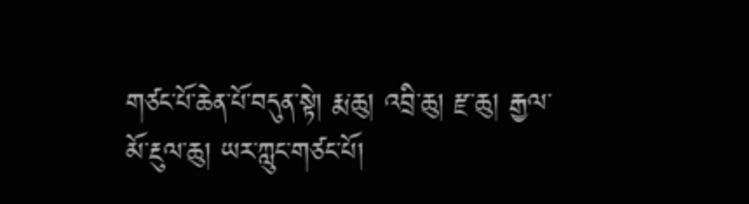གཙང་པོ་ཆེན་པོ་བདུན་སྟེ། རྨ་ཆུ། འབྲི་ཆུ། རྫ་ཆུ། རྒྱལ་མོ་རྔུལ་ཆུ། ཡར་ཀླུང་གཙང་པོ།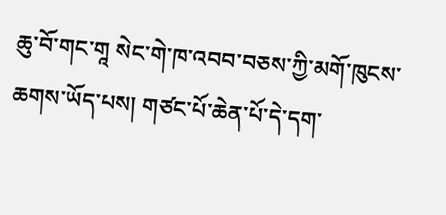ཆུ་བོ་གང་གཱ སེང་གེ་ཁ་འབབ་བཅས་ཀྱི་མགོ་ཁུངས་ཆགས་ཡོད་པས། གཙང་པོ་ཆེན་པོ་དེ་དག་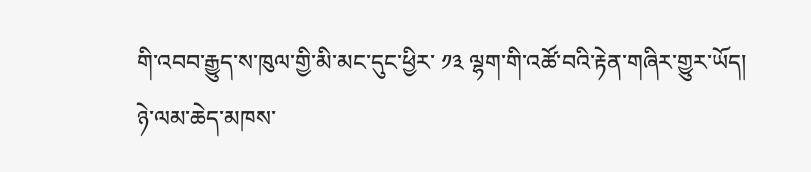གི་འབབ་རྒྱུད་ས་ཁུལ་གྱི་མི་མང་དུང་ཕྱིར་ ༡༣ ལྷག་གི་འཚོ་བའི་རྟེན་གཞིར་གྱུར་ཡོད། ཉེ་ལམ་ཆེད་མཁས་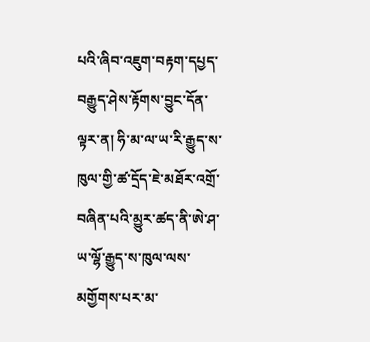པའི་ཞིབ་འཇུག་བརྟག་དཔྱད་བརྒྱུད་ཤེས་རྟོགས་བྱུང་དོན་ལྟར་ན། ཧི་མ་ལ་ཡ་རི་རྒྱུད་ས་ཁུལ་གྱི་ཚ་དྲོད་ཇེ་མཐོར་འགྲོ་བཞིན་པའི་མྱུར་ཚད་ནི་ཨེ་ཤ་ཡ་ལྷོ་རྒྱུད་ས་ཁུལ་ལས་མགྱོགས་པར་མ་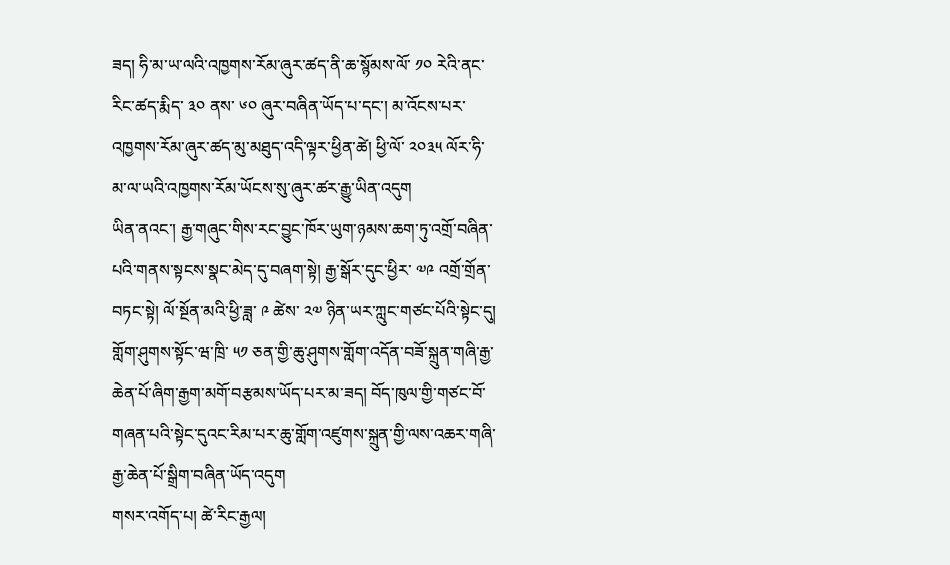ཟད། ཧི་མ་ཡ་ལའི་འཁྱགས་རོམ་ཞུར་ཚད་ནི་ཆ་སྙོམས་ལོ་ ༡༠ རེའི་ནང་རིང་ཚད་རྨིད་ ༣༠ ནས་ ༦༠ ཞུར་བཞིན་ཡོད་པ་དང་། མ་འོངས་པར་འཁྱགས་རོམ་ཞུར་ཚད་མུ་མཐུད་འདི་ལྟར་ཕྱིན་ཚེ། ཕྱི་ལོ་ ༢༠༣༥ ལོར་ཧི་མ་ལ་ཡའི་འཁྱགས་རོམ་ཡོངས་སུ་ཞུར་ཚར་རྒྱུ་ཡིན་འདུག
ཡིན་ནའང་། རྒྱ་གཞུང་གིས་རང་བྱུང་ཁོར་ཡུག་ཉམས་ཆག་ཏུ་འགྲོ་བཞིན་པའི་གནས་སྟངས་སྣང་མེད་དུ་བཞག་སྟེ། རྒྱ་སྒོར་དུང་ཕྱིར་ ༧༩ འགྲོ་གྲོན་བཏང་སྟེ། ལོ་སྔོན་མའི་ཕྱི་ཟླ་ ༩ ཚེས་ ༢༧ ཉིན་ཡར་ཀླུང་གཙང་པོའི་སྟེང་དུ། གློག་ཤུགས་སྟོང་ཝ་ཁྲི་ ༥༡ ཅན་གྱི་ཆུ་ཤུགས་གློག་འདོན་བཟོ་སྐྲུན་གཞི་རྒྱ་ཆེན་པོ་ཞིག་རྒྱག་མགོ་བརྩམས་ཡོད་པར་མ་ཟད། བོད་ཁུལ་གྱི་གཙང་བོ་གཞན་པའི་སྟེང་དུའང་རིམ་པར་ཆུ་གློག་འཛུགས་སྐྲུན་གྱི་ལས་འཆར་གཞི་རྒྱ་ཆེན་པོ་སྒྲིག་བཞིན་ཡོད་འདུག
གསར་འགོད་པ། ཚེ་རིང་རྒྱལ།